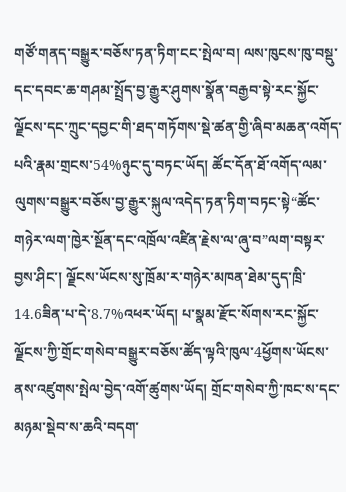གཙོ་གནད་བསྒྱུར་བཅོས་ཏན་ཏིག་ངང་སྤེལ་བ། ལས་ཁུངས་ཁུ་བསྡུ་དང་དབང་ཆ་གཤམ་སྤྲོད་བྱ་རྒྱུར་ཤུགས་སྣོན་བརྒྱབ་སྟེ་རང་སྐྱོང་ལྗོངས་དང་ཀྲུང་དབྱང་གི་ཐད་གཏོགས་སྡེ་ཚན་གྱི་ཞིབ་མཆན་འགོད་པའི་རྣམ་གྲངས་54%ཉུང་དུ་བཏང་ཡོད། ཚོང་དོན་ཐོ་འགོད་ལམ་ལུགས་བསྒྱུར་བཅོས་བྱ་རྒྱུར་སྐུལ་འདེད་ཏན་ཏིག་བཏང་སྟེ“ཚོང་གཉེར་ལག་ཁྱེར་སྔོན་དང་འཁྲོལ་འཛིན་རྗེས་ལ་ཞུ་བ”ལག་བསྟར་བྱས་ཤིང་། ལྗོངས་ཡོངས་སུ་ཁྲོམ་ར་གཉེར་མཁན་ཐེམ་དུད་ཁྲི་14.6ཟིན་པ་དེ་8.7%འཕར་ཡོད། པ་སྣམ་རྫོང་སོགས་རང་སྐྱོང་ལྗོངས་ཀྱི་གྲོང་གསེབ་བསྒྱུར་བཅོས་ཚོད་ལྟའི་ཁུལ་4ཕྱོགས་ཡོངས་ནས་འཛུགས་སྤེལ་བྱེད་འགོ་ཚུགས་ཡོད། གྲོང་གསེབ་ཀྱི་ཁང་ས་དང་མཉམ་སྡེབ་ས་ཆའི་བདག་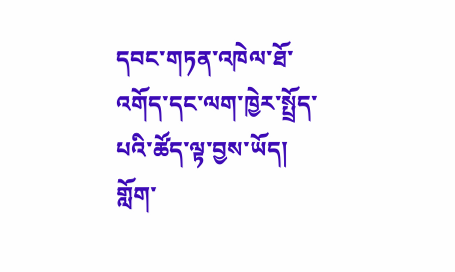དབང་གཏན་འཁེལ་ཐོ་འགོད་དང་ལག་ཁྱེར་སྤྲོད་པའི་ཚོད་ལྟ་བྱས་ཡོད། གློག་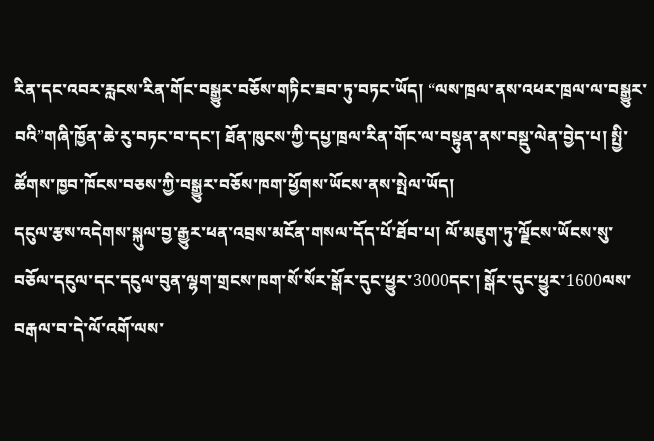རིན་དང་འབར་རླངས་རིན་གོང་བསྒྱུར་བཅོས་གཏིང་ཟབ་ཏུ་བཏང་ཡོད། “ལས་ཁྲལ་ནས་འཕར་ཁྲལ་ལ་བསྒྱུར་བའི”གཞི་ཁྱོན་ཆེ་རུ་བཏང་བ་དང་། ཐོན་ཁུངས་ཀྱི་དཔྱ་ཁྲལ་རིན་གོང་ལ་བསྟུན་ནས་བསྡུ་ལེན་བྱེད་པ། སྤྱི་ཚོགས་ཁྱབ་ཁོངས་བཅས་ཀྱི་བསྒྱུར་བཅོས་ཁག་ཕྱོགས་ཡོངས་ནས་སྤེལ་ཡོད།
དངུལ་རྩས་འདེགས་སྐུལ་བྱ་རྒྱུར་ཕན་འབྲས་མངོན་གསལ་དོད་པོ་ཐོབ་པ། ལོ་མཇུག་ཏུ་ལྗོངས་ཡོངས་སུ་བཅོལ་དངུལ་དང་དངུལ་བུན་ལྷག་གྲངས་ཁག་སོ་སོར་སྒོར་དུང་ཕྱུར་3000དང་། སྒོར་དུང་ཕྱུར་1600ལས་བརྒལ་བ་དེ་ལོ་འགོ་ལས་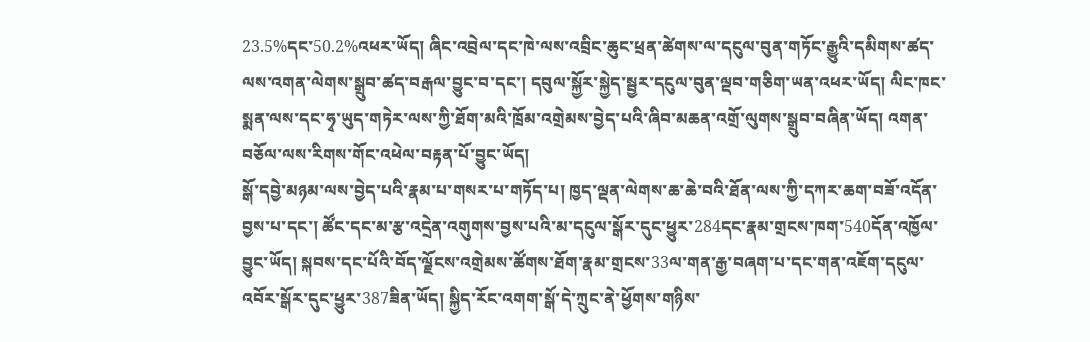23.5%དང་50.2%འཕར་ཡོད། ཞིང་འབྲེལ་དང་ཁེ་ལས་འབྲིང་ཆུང་ཕྲན་ཚེགས་ལ་དངུལ་བུན་གཏོང་རྒྱུའི་དམིགས་ཚད་ལས་འགན་ལེགས་སྒྲུབ་ཚད་བརྒལ་བྱུང་བ་དང་། དབུལ་སྐྱོར་སྐྱེད་སྦྱར་དངུལ་བུན་ལྡབ་གཅིག་ཡན་འཕར་ཡོད། ལིང་ཁང་སྨན་ལས་དང་ཧྭ་ཡུད་གཏེར་ལས་ཀྱི་ཐོག་མའི་ཁྲོམ་འགྲེམས་བྱེད་པའི་ཞིབ་མཆན་འགྲོ་ལུགས་སྒྲུབ་བཞིན་ཡོད། འགན་བཅོལ་ལས་རིགས་གོང་འཕེལ་བརྟན་པོ་བྱུང་ཡོད།
སྒོ་དབྱེ་མཉམ་ལས་བྱེད་པའི་རྣམ་པ་གསར་པ་གཏོད་པ། ཁྱད་ལྡན་ལེགས་ཆ་ཆེ་བའི་ཐོན་ལས་ཀྱི་དཀར་ཆག་བཟོ་འདོན་བྱས་པ་དང་། ཚོང་དང་མ་རྩ་འདྲེན་འགུགས་བྱས་པའི་མ་དངུལ་སྒོར་དུང་ཕྱུར་284དང་རྣམ་གྲངས་ཁག་540དོན་འཁྱོལ་བྱུང་ཡོད། སྐབས་དང་པོའི་བོད་ལྗོངས་འགྲེམས་ཚོགས་ཐོག་རྣམ་གྲངས་33ལ་གན་རྒྱ་བཞག་པ་དང་གན་འཇོག་དངུལ་འབོར་སྒོར་དུང་ཕྱུར་387ཟིན་ཡོད། སྐྱིད་རོང་འགག་སྒོ་དེ་ཀྲུང་ནེ་ཕྱོགས་གཉིས་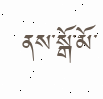ནས་སྒོ་མོ་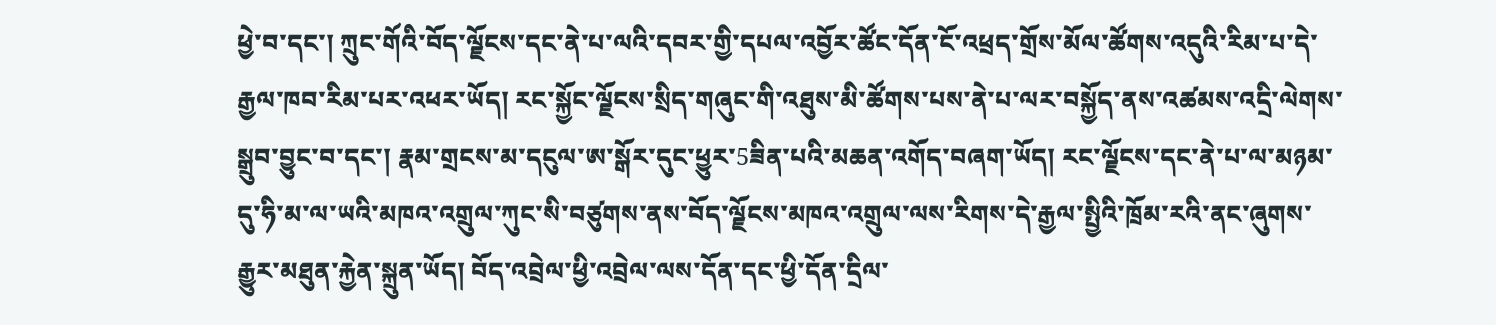ཕྱེ་བ་དང་། ཀྲུང་གོའི་བོད་ལྗོངས་དང་ནེ་པ་ལའི་དབར་གྱི་དཔལ་འབྱོར་ཚོང་དོན་ངོ་འཕྲད་གྲོས་མོལ་ཚོགས་འདུའི་རིམ་པ་དེ་རྒྱལ་ཁབ་རིམ་པར་འཕར་ཡོད། རང་སྐྱོང་ལྗོངས་སྲིད་གཞུང་གི་འཐུས་མི་ཚོགས་པས་ནེ་པ་ལར་བསྐྱོད་ནས་འཚམས་འདྲི་ལེགས་སྒྲུབ་བྱུང་བ་དང་། རྣམ་གྲངས་མ་དངུལ་ཨ་སྒོར་དུང་ཕྱུར་5ཟིན་པའི་མཆན་འགོད་བཞག་ཡོད། རང་ལྗོངས་དང་ནེ་པ་ལ་མཉམ་དུ་ཧི་མ་ལ་ཡའི་མཁའ་འགྲུལ་ཀུང་སི་བཙུགས་ནས་བོད་ལྗོངས་མཁའ་འགྲུལ་ལས་རིགས་དེ་རྒྱལ་སྤྱིའི་ཁྲོམ་རའི་ནང་ཞུགས་རྒྱུར་མཐུན་རྐྱེན་སྐྲུན་ཡོད། བོད་འབྲེལ་ཕྱི་འབྲེལ་ལས་དོན་དང་ཕྱི་དོན་དྲིལ་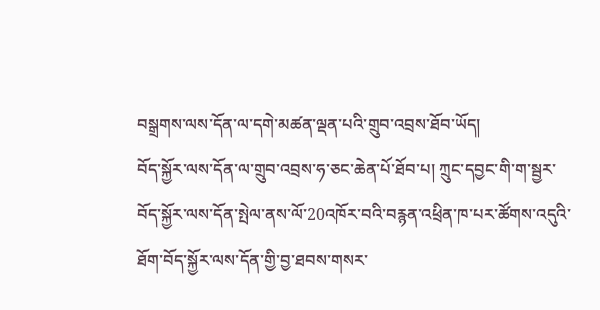བསྒྲགས་ལས་དོན་ལ་དགེ་མཚན་ལྡན་པའི་གྲུབ་འབྲས་ཐོབ་ཡོད།
བོད་སྐྱོར་ལས་དོན་ལ་གྲུབ་འབྲས་ཧ་ཅང་ཆེན་པོ་ཐོབ་པ། ཀྲུང་དབྱང་གི་ག་སྦྱར་བོད་སྐྱོར་ལས་དོན་སྤེལ་ནས་ལོ་20འཁོར་བའི་བརྙན་འཕྲིན་ཁ་པར་ཚོགས་འདུའི་ཐོག་བོད་སྐྱོར་ལས་དོན་གྱི་བྱ་ཐབས་གསར་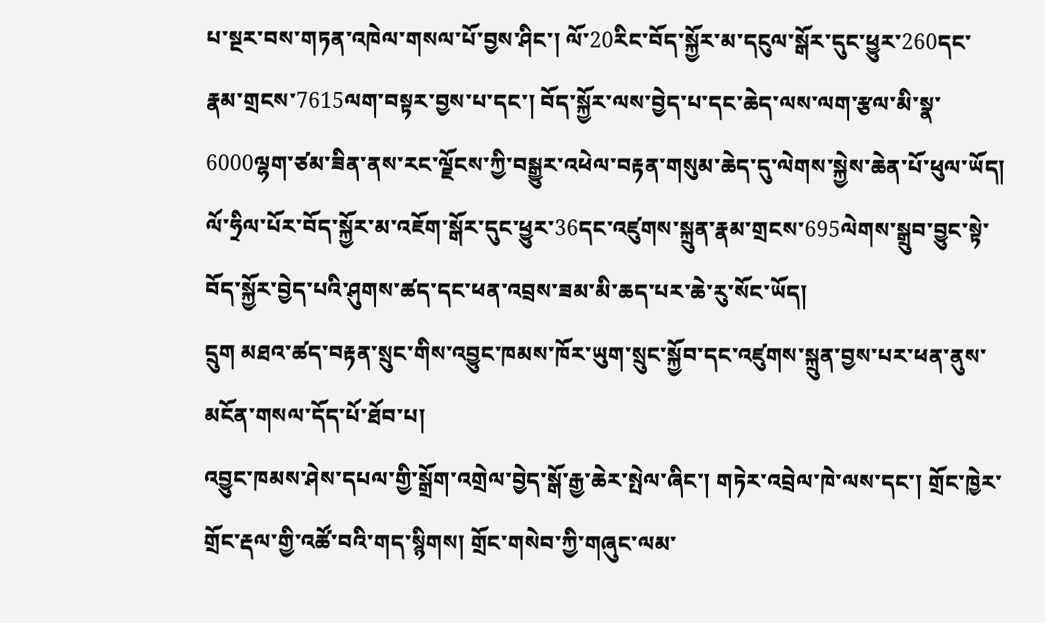པ་སྔར་བས་གཏན་འཁེལ་གསལ་པོ་བྱས་ཤིང་། ལོ་20རིང་བོད་སྐྱོར་མ་དངུལ་སྒོར་དུང་ཕྱུར་260དང་རྣམ་གྲངས་7615ལག་བསྟར་བྱས་པ་དང་། བོད་སྐྱོར་ལས་བྱེད་པ་དང་ཆེད་ལས་ལག་རྩལ་མི་སྣ་6000ལྷག་ཙམ་ཟིན་ནས་རང་ལྗོངས་ཀྱི་བསྒྱུར་འཕེལ་བརྟན་གསུམ་ཆེད་དུ་ལེགས་སྐྱེས་ཆེན་པོ་ཕུལ་ཡོད། ལོ་ཧྲིལ་པོར་བོད་སྐྱོར་མ་འཇོག་སྒོར་དུང་ཕྱུར་36དང་འཛུགས་སྐྲུན་རྣམ་གྲངས་695ལེགས་སྒྲུབ་བྱུང་སྟེ་བོད་སྐྱོར་བྱེད་པའི་ཤུགས་ཚད་དང་ཕན་འབྲས་ཟམ་མི་ཆད་པར་ཆེ་རུ་སོང་ཡོད།
དྲུག མཐའ་ཚད་བརྟན་སྲུང་གིས་འབྱུང་ཁམས་ཁོར་ཡུག་སྲུང་སྐྱོབ་དང་འཛུགས་སྐྲུན་བྱས་པར་ཕན་ནུས་མངོན་གསལ་དོད་པོ་ཐོབ་པ།
འབྱུང་ཁམས་ཤེས་དཔལ་གྱི་སྒྲོག་འགྲེལ་བྱེད་སྒོ་རྒྱ་ཆེར་སྤེལ་ཞིང་། གཏེར་འབྲེལ་ཁེ་ལས་དང་། གྲོང་ཁྱེར་གྲོང་རྡལ་གྱི་འཚོ་བའི་གད་སྙིགས། གྲོང་གསེབ་ཀྱི་གཞུང་ལམ་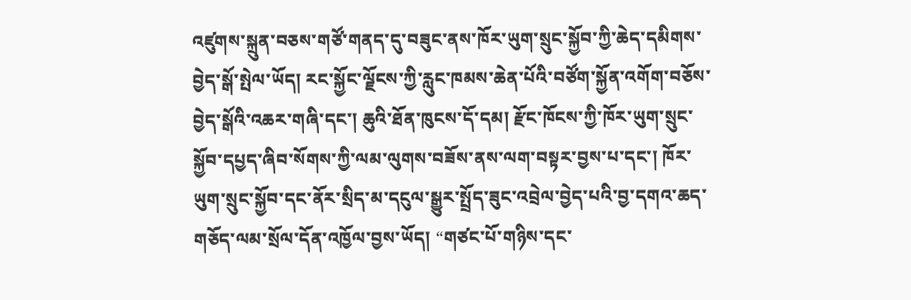འཛུགས་སྐྲུན་བཅས་གཙོ་གནད་དུ་བཟུང་ནས་ཁོར་ཡུག་སྲུང་སྐྱོབ་ཀྱི་ཆེད་དམིགས་བྱེད་སྒོ་སྤེལ་ཡོད། རང་སྐྱོང་ལྗོངས་ཀྱི་རླུང་ཁམས་ཆེན་པོའི་བཙོག་སྐྱོན་འགོག་བཅོས་བྱེད་སྒོའི་འཆར་གཞི་དང་། ཆུའི་ཐོན་ཁུངས་དོ་དམ། རྫོང་ཁོངས་ཀྱི་ཁོར་ཡུག་སྲུང་སྐྱོབ་དཔྱད་ཞིབ་སོགས་ཀྱི་ལམ་ལུགས་བཟོས་ནས་ལག་བསྟར་བྱས་པ་དང་། ཁོར་ཡུག་སྲུང་སྐྱོབ་དང་ནོར་སྲིད་མ་དངུལ་སྒྱུར་སྤྲོད་ཟུང་འབྲེལ་བྱེད་པའི་བྱ་དགའ་ཆད་གཅོད་ལམ་སྲོལ་དོན་འཁྱོལ་བྱས་ཡོད། “གཙང་པོ་གཉིས་དང་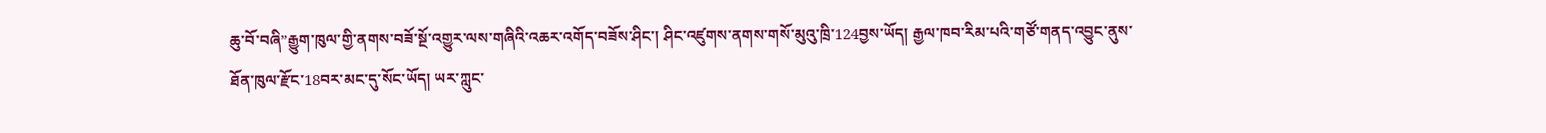ཆུ་བོ་བཞི”རྒྱུག་ཁུལ་གྱི་ནགས་བཟོ་སྔོ་འགྱུར་ལས་གཞིའི་འཆར་འགོད་བཟོས་ཤིང་། ཤིང་འཛུགས་ནགས་གསོ་མུའུ་ཁྲི་124བྱས་ཡོད། རྒྱལ་ཁབ་རིམ་པའི་གཙོ་གནད་འབྱུང་ནུས་ཐོན་ཁུལ་རྫོང་18བར་མང་དུ་སོང་ཡོད། ཡར་ཀླུང་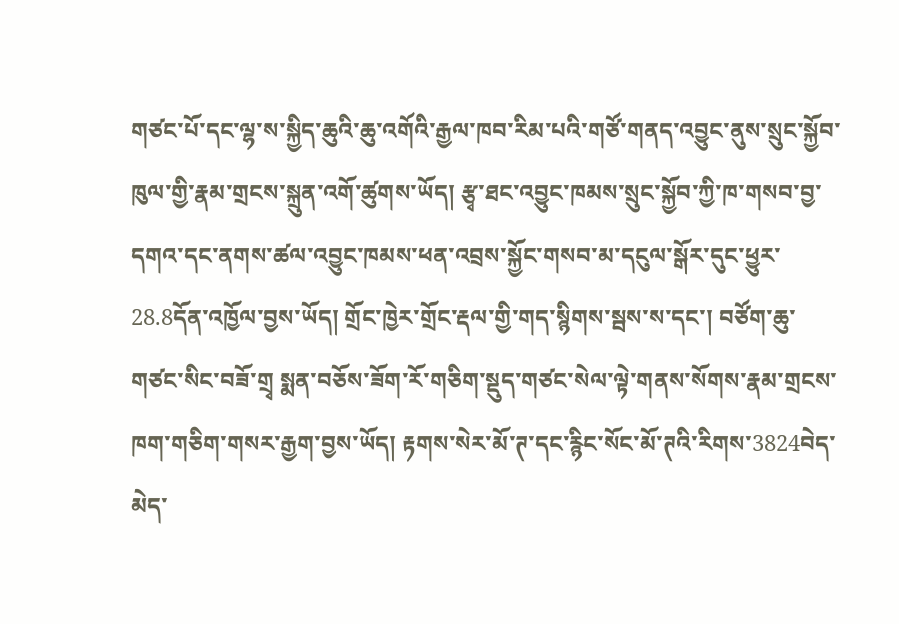གཙང་པོ་དང་ལྷ་ས་སྐྱིད་ཆུའི་ཆུ་འགོའི་རྒྱལ་ཁབ་རིམ་པའི་གཙོ་གནད་འབྱུང་ནུས་སྲུང་སྐྱོབ་ཁུལ་གྱི་རྣམ་གྲངས་སྐྲུན་འགོ་ཚུགས་ཡོད། རྩྭ་ཐང་འབྱུང་ཁམས་སྲུང་སྐྱོབ་ཀྱི་ཁ་གསབ་བྱ་དགའ་དང་ནགས་ཚལ་འབྱུང་ཁམས་ཕན་འབྲས་སྐྱོང་གསབ་མ་དངུལ་སྒོར་དུང་ཕྱུར་28.8དོན་འཁྱོལ་བྱས་ཡོད། གྲོང་ཁྱེར་གྲོང་རྡལ་གྱི་གད་སྙིགས་སྦས་ས་དང་། བཙོག་ཆུ་གཙང་སིང་བཟོ་གྲྭ སྨན་བཅོས་ཟོག་རོ་གཅིག་སྡུད་གཙང་སེལ་ལྟེ་གནས་སོགས་རྣམ་གྲངས་ཁག་གཅིག་གསར་རྒྱག་བྱས་ཡོད། རྟགས་སེར་མོ་ཊ་དང་རྙིང་སོང་མོ་ཊའི་རིགས་3824བེད་མེད་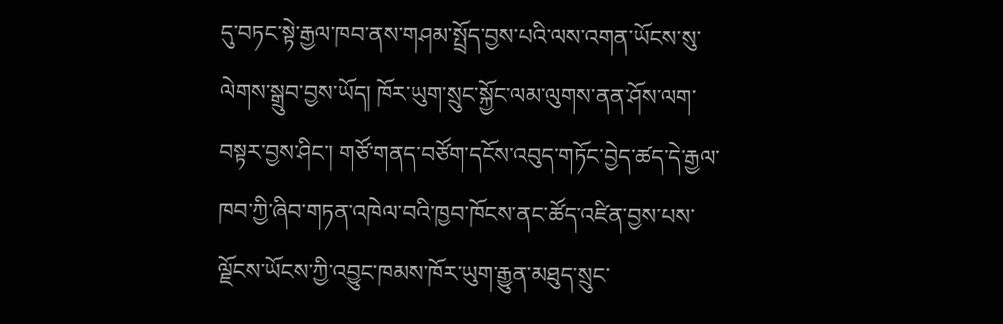དུ་བཏང་སྟེ་རྒྱལ་ཁབ་ནས་གཤམ་སྤྲོད་བྱས་པའི་ལས་འགན་ཡོངས་སུ་ལེགས་སྒྲུབ་བྱས་ཡོད། ཁོར་ཡུག་སྲུང་སྐྱོང་ལམ་ལུགས་ནན་ཤོས་ལག་བསྟར་བྱས་ཤིང་། གཙོ་གནད་བཙོག་དངོས་འབུད་གཏོང་བྱེད་ཚད་དེ་རྒྱལ་ཁབ་ཀྱི་ཞིབ་གཏན་འཁེལ་བའི་ཁྱབ་ཁོངས་ནང་ཚོད་འཛིན་བྱས་པས་ལྗོངས་ཡོངས་ཀྱི་འབྱུང་ཁམས་ཁོར་ཡུག་རྒྱུན་མཐུད་སྲུང་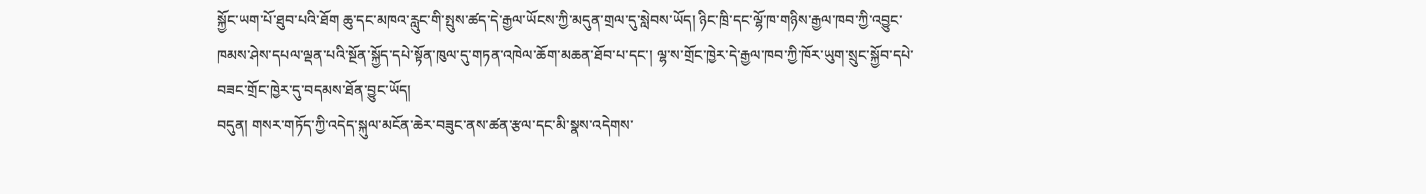སྐྱོང་ཡག་པོ་ཐུབ་པའི་ཐོག ཆུ་དང་མཁའ་རླུང་གི་སྤུས་ཚད་དེ་རྒྱལ་ཡོངས་ཀྱི་མདུན་གྲལ་དུ་སླེབས་ཡོད། ཉིང་ཁྲི་དང་ལྷོ་ཁ་གཉིས་རྒྱལ་ཁབ་ཀྱི་འབྱུང་ཁམས་ཤེས་དཔལ་ལྡན་པའི་སྔོན་སྐྱོད་དཔེ་སྟོན་ཁུལ་དུ་གཏན་འཁེལ་ཆོག་མཆན་ཐོབ་པ་དང་། ལྷ་ས་གྲོང་ཁྱེར་དེ་རྒྱལ་ཁབ་ཀྱི་ཁོར་ཡུག་སྲུང་སྐྱོབ་དཔེ་བཟང་གྲོང་ཁྱེར་དུ་བདམས་ཐོན་བྱུང་ཡོད།
བདུན། གསར་གཏོད་ཀྱི་འདེད་སྐུལ་མངོན་ཆེར་བཟུང་ནས་ཚན་རྩལ་དང་མི་སྣས་འདེགས་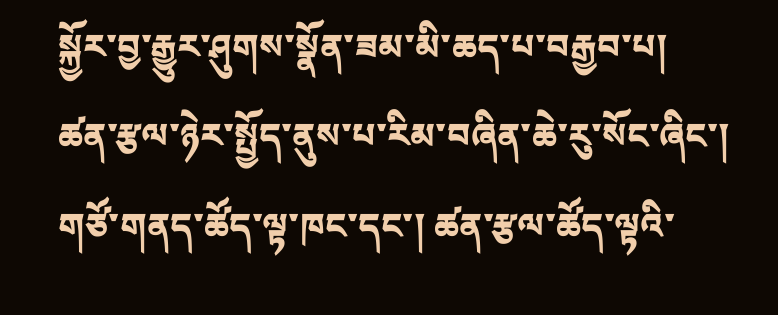སྐྱོར་བྱ་རྒྱུར་ཤུགས་སྣོན་ཟམ་མི་ཆད་པ་བརྒྱབ་པ།
ཚན་རྩལ་ཉེར་སྤྱོད་ནུས་པ་རིམ་བཞིན་ཆེ་རུ་སོང་ཞིང་། གཙོ་གནད་ཚོད་ལྟ་ཁང་དང་། ཚན་རྩལ་ཚོད་ལྟའི་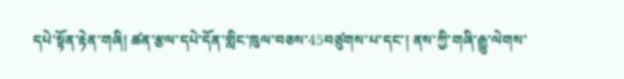དཔེ་སྟོན་རྟེན་གཞི། ཚན་རྩལ་དཔེ་དོན་གླིང་ཁུལ་བཅས་45བཙུགས་པ་དང་། ནས་ཀྱི་གཞི་རྒྱུ་ལེགས་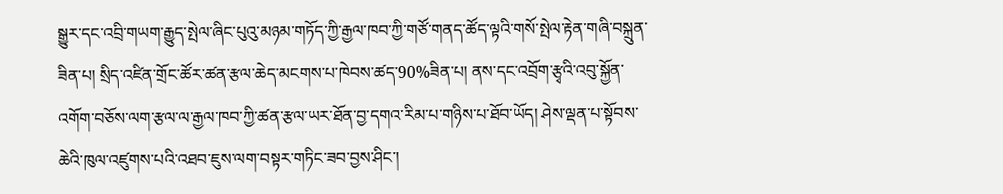སྒྱུར་དང་འབྲི་གཡག་རྒྱུད་སྤེལ་ཞིང་པུའུ་མཉམ་གཏོད་ཀྱི་རྒྱལ་ཁབ་ཀྱི་གཙོ་གནད་ཚོད་ལྟའི་གསོ་སྤེལ་རྟེན་གཞི་བསྐྲུན་ཟིན་པ། སྲིད་འཛིན་གྲོང་ཚོར་ཚན་རྩལ་ཆེད་མངགས་པ་ཁེབས་ཚད་90%ཟིན་པ། ནས་དང་འབྲོག་རྩྭའི་འབུ་སྐྱོན་འགོག་བཅོས་ལག་རྩལ་ལ་རྒྱལ་ཁབ་ཀྱི་ཚན་རྩལ་ཡར་ཐོན་བྱ་དགའ་རིམ་པ་གཉིས་པ་ཐོབ་ཡོད། ཤེས་ལྡན་པ་སྟོབས་ཆེའི་ཁུལ་འཛུགས་པའི་འཐབ་ཇུས་ལག་བསྟར་གཏིང་ཟབ་བྱས་ཤིང་།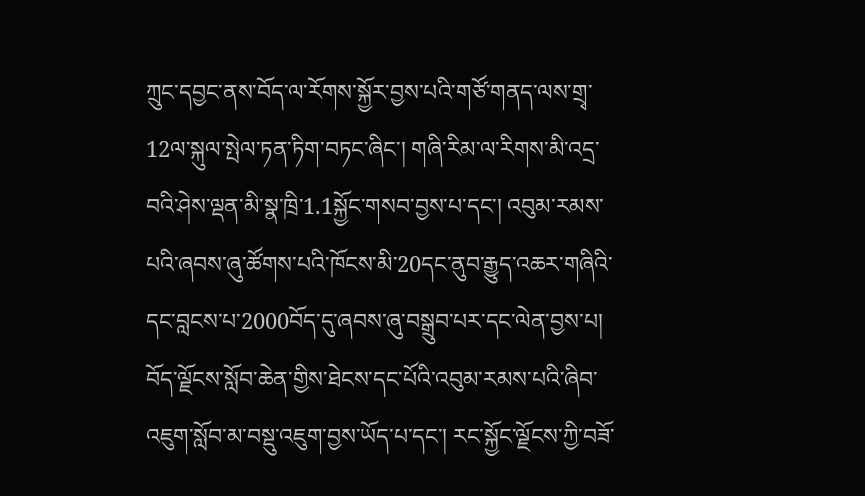ཀྲུང་དབྱང་ནས་བོད་ལ་རོགས་སྐྱོར་བྱས་པའི་གཙོ་གནད་ལས་གྲྭ་12ལ་སྐུལ་སྤེལ་ཏན་ཏིག་བཏང་ཞིང་། གཞི་རིམ་ལ་རིགས་མི་འདྲ་བའི་ཤེས་ལྡན་མི་སྣ་ཁྲི་1.1སྐྱོང་གསབ་བྱས་པ་དང་། འབུམ་རམས་པའི་ཞབས་ཞུ་ཚོགས་པའི་ཁོངས་མི་20དང་ནུབ་རྒྱུད་འཆར་གཞིའི་དང་བླངས་པ་2000བོད་དུ་ཞབས་ཞུ་བསྒྲུབ་པར་དང་ལེན་བྱས་པ། བོད་ལྗོངས་སློབ་ཆེན་གྱིས་ཐེངས་དང་པོའི་འབུམ་རམས་པའི་ཞིབ་འཇུག་སློབ་མ་བསྡུ་འཇུག་བྱས་ཡོད་པ་དང་། རང་སྐྱོང་ལྗོངས་ཀྱི་བཟོ་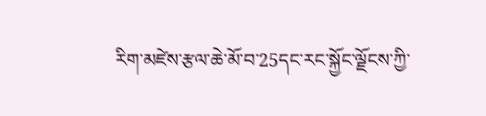རིག་མཛེས་རྩལ་ཆེ་མོ་བ་25དང་རང་སྐྱོང་ལྗོངས་ཀྱི་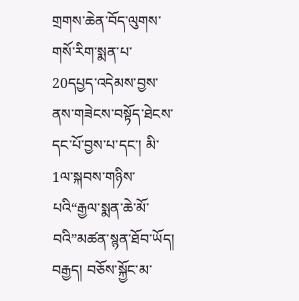གྲགས་ཆེན་བོད་ལུགས་གསོ་རིག་སྨན་པ་20དཔྱད་འདེམས་བྱས་ནས་གཟེངས་བསྟོད་ཐེངས་དང་པོ་བྱས་པ་དང་། མི་1ལ་སྐབས་གཉིས་པའི“རྒྱལ་སྨན་ཆེ་མོ་བའི”མཚན་སྙན་ཐོབ་ཡོད།
བརྒྱད། བཅོས་སྐྱོང་མ་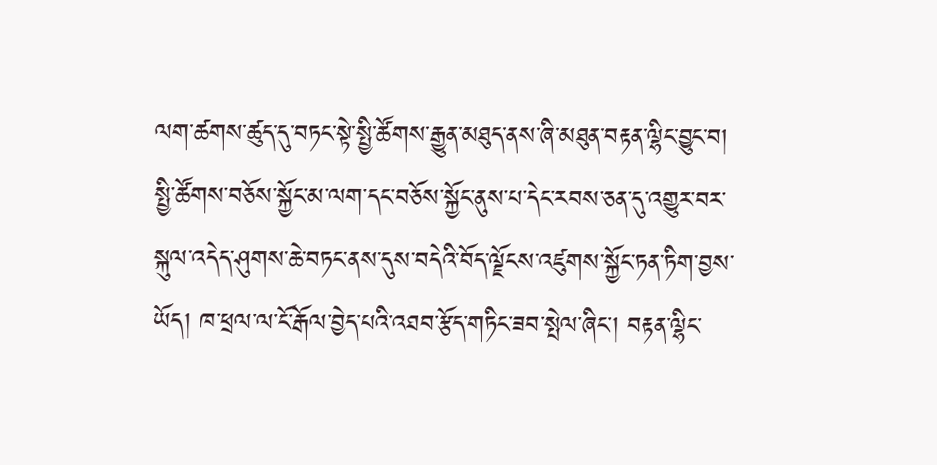ལག་ཚགས་ཚུད་དུ་བཏང་སྟེ་སྤྱི་ཚོགས་རྒྱུན་མཐུད་ནས་ཞི་མཐུན་བརྟན་ལྷིང་བྱུང་བ།
སྤྱི་ཚོགས་བཅོས་སྐྱོང་མ་ལག་དང་བཅོས་སྐྱོང་ནུས་པ་དེང་རབས་ཅན་དུ་འགྱུར་བར་སྐུལ་འདེད་ཤུགས་ཆེ་བཏང་ནས་དུས་བདེའི་བོད་ལྗོངས་འཛུགས་སྐྱོང་ཏན་ཏིག་བྱས་ཡོད། ཁ་ཕྲལ་ལ་ངོ་རྒོལ་བྱེད་པའི་འཐབ་རྩོད་གཏིང་ཟབ་སྤེལ་ཞིང་། བརྟན་ལྷིང་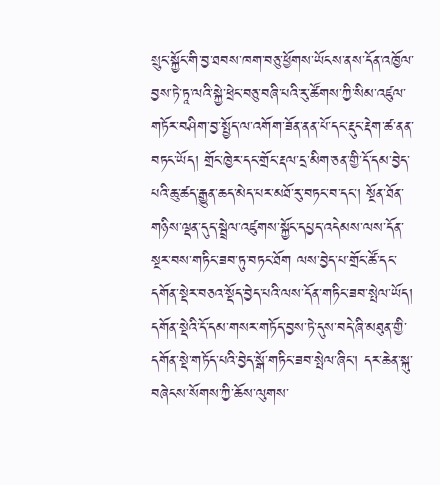སྲུང་སྐྱོང་གི་བྱ་ཐབས་ཁག་བཅུ་ཕྱོགས་ཡོངས་ནས་དོན་འཁྱོལ་བྱས་ཏེ་ཏཱ་ལའི་སྐྱེ་ཕྲེང་བཅུ་བཞི་པའི་རུ་ཚོགས་ཀྱི་སིམ་འཛུལ་གཏོར་བཤིག་བྱ་སྤྱོད་ལ་འགོག་ཟོན་ནན་པོ་དང་རྡུང་རྡེག་ཚ་ནན་བཏང་ཡོད། གྲོང་ཁྱེར་དང་གྲོང་རྡལ་དྲ་མིག་ཅན་གྱི་དོ་དམ་བྱེད་པའི་ཆུ་ཚད་རྒྱུན་ཆད་མེད་པར་མཐོ་རུ་བཏང་བ་དང་། སྔོན་ཐོན་གཉིས་ལྡན་དུད་སྦྲེལ་འཛུགས་སྐྱོང་དཔྱད་འདེམས་ལས་དོན་སྔར་བས་གཏིང་ཟབ་ཏུ་བཏང་ཐོག ལས་བྱེད་པ་གྲོང་ཚོ་དང་དགོན་སྡེར་བཅའ་སྡོད་བྱེད་པའི་ལས་དོན་གཏིང་ཟབ་སྤེལ་ཡོད། དགོན་སྡེའི་དོ་དམ་གསར་གཏོད་བྱས་ཏེ་དུས་བདེ་ཞི་མཐུན་གྱི་དགོན་སྡེ་གཏོད་པའི་བྱེད་སྒོ་གཏིང་ཟབ་སྤེལ་ཞིང་། དར་ཆེན་སྐུ་བཞེངས་སོགས་ཀྱི་ཆོས་ལུགས་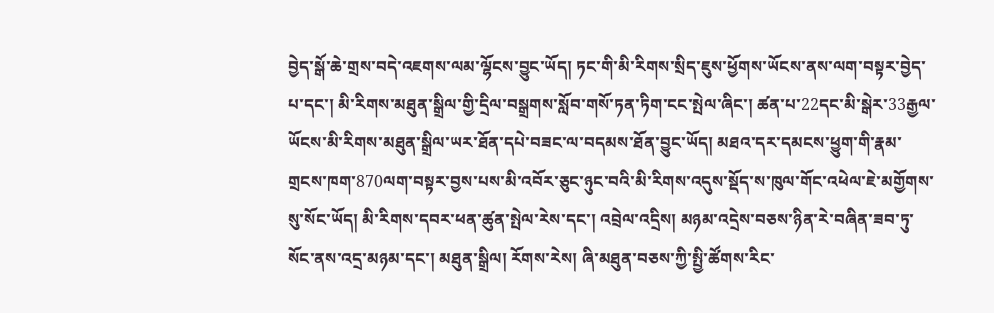བྱེད་སྒོ་ཆེ་གྲས་བདེ་འཇགས་ལམ་ལྷོངས་བྱུང་ཡོད། ཏང་གི་མི་རིགས་སྲིད་ཇུས་ཕྱོགས་ཡོངས་ནས་ལག་བསྟར་བྱེད་པ་དང་། མི་རིགས་མཐུན་སྒྲིལ་གྱི་དྲིལ་བསྒྲགས་སློབ་གསོ་ཏན་ཏིག་ངང་སྤེལ་ཞིང་། ཚན་པ་22དང་མི་སྒེར་33རྒྱལ་ཡོངས་མི་རིགས་མཐུན་སྒྲིལ་ཡར་ཐོན་དཔེ་བཟང་ལ་བདམས་ཐོན་བྱུང་ཡོད། མཐའ་དར་དམངས་ཕྱུག་གི་རྣམ་གྲངས་ཁག་870ལག་བསྟར་བྱས་པས་མི་འབོར་ཅུང་ཉུང་བའི་མི་རིགས་འདུས་སྡོད་ས་ཁུལ་གོང་འཕེལ་ཇེ་མགྱོགས་སུ་སོང་ཡོད། མི་རིགས་དབར་ཕན་ཚུན་སྤེལ་རེས་དང་། འབྲེལ་འདྲིས། མཉམ་འདྲེས་བཅས་ཉིན་རེ་བཞིན་ཟབ་ཏུ་སོང་ནས་འདྲ་མཉམ་དང་། མཐུན་སྒྲིལ། རོགས་རེས། ཞི་མཐུན་བཅས་ཀྱི་སྤྱི་ཚོགས་རིང་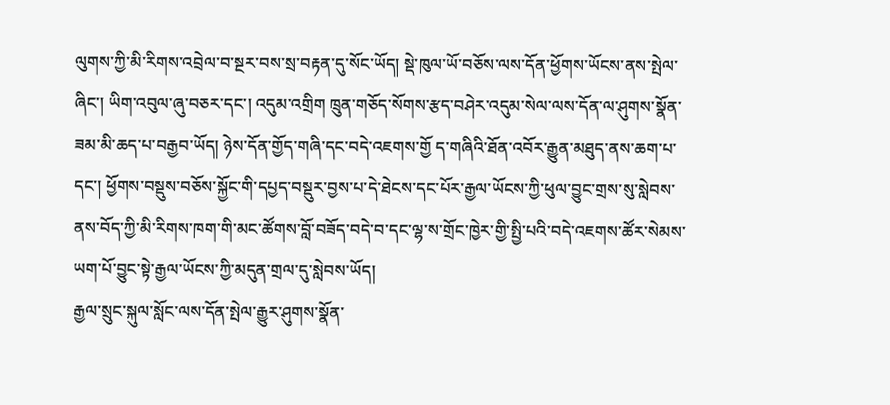ལུགས་ཀྱི་མི་རིགས་འབྲེལ་བ་སྔར་བས་སྲ་བརྟན་དུ་སོང་ཡོད། སྡེ་ཁུལ་ཡོ་བཅོས་ལས་དོན་ཕྱོགས་ཡོངས་ནས་སྤེལ་ཞིང་། ཡིག་འབུལ་ཞུ་བཅར་དང་། འདུམ་འགྲིག ཁྲུན་གཅོད་སོགས་རྩད་བཤེར་འདུམ་སེལ་ལས་དོན་ལ་ཤུགས་སྣོན་ཟམ་མི་ཆད་པ་བརྒྱབ་ཡོད། ཉེས་དོན་གྱོད་གཞི་དང་བདེ་འཇགས་གྱོ ད་གཞིའི་ཐོན་འབོར་རྒྱུན་མཐུད་ནས་ཆག་པ་དང་། ཕྱོགས་བསྡུས་བཅོས་སྐྱོང་གི་དཔྱད་བསྡུར་བྱས་པ་དེ་ཐེངས་དང་པོར་རྒྱལ་ཡོངས་ཀྱི་ཕུལ་བྱུང་གྲས་སུ་སླེབས་ནས་བོད་ཀྱི་མི་རིགས་ཁག་གི་མང་ཚོགས་བློ་བཟོད་བདེ་བ་དང་ལྷ་ས་གྲོང་ཁྱེར་གྱི་སྤྱི་པའི་བདེ་འཇགས་ཚོར་སེམས་ཡག་པོ་བྱུང་སྟེ་རྒྱལ་ཡོངས་ཀྱི་མདུན་གྲལ་དུ་སླེབས་ཡོད།
རྒྱལ་སྲུང་སྐུལ་སློང་ལས་དོན་སྤེལ་རྒྱུར་ཤུགས་སྣོན་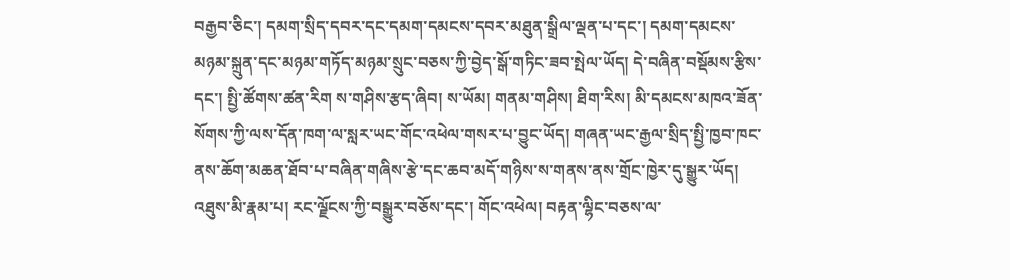བརྒྱབ་ཅིང་། དམག་སྲིད་དབར་དང་དམག་དམངས་དབར་མཐུན་སྒྲིལ་ལྡན་པ་དང་། དམག་དམངས་མཉམ་སྐྲུན་དང་མཉམ་གཏོད་མཉམ་སྲུང་བཅས་ཀྱི་བྱེད་སྒོ་གཏིང་ཟབ་སྤེལ་ཡོད། དེ་བཞིན་བསྡོམས་རྩིས་དང་། སྤྱི་ཚོགས་ཚན་རིག ས་གཤིས་རྩད་ཞིབ། ས་ཡོམ། གནམ་གཤིས། ཐིག་རིས། མི་དམངས་མཁའ་ཟོན་སོགས་ཀྱི་ལས་དོན་ཁག་ལ་སླར་ཡང་གོང་འཕེལ་གསར་པ་བྱུང་ཡོད། གཞན་ཡང་རྒྱལ་སྲིད་སྤྱི་ཁྱབ་ཁང་ནས་ཆོག་མཆན་ཐོབ་པ་བཞིན་གཞིས་རྩེ་དང་ཆབ་མདོ་གཉིས་ས་གནས་ནས་གྲོང་ཁྱེར་དུ་སྒྱུར་ཡོད།
འཐུས་མི་རྣམ་པ། རང་ལྗོངས་ཀྱི་བསྒྱུར་བཅོས་དང་། གོང་འཕེལ། བརྟན་ལྷིང་བཅས་ལ་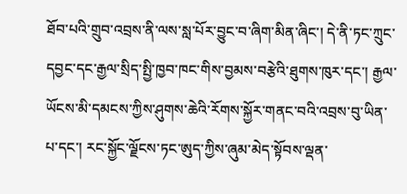ཐོབ་པའི་གྲུབ་འབྲས་ནི་ལས་སླ་པོར་བྱུང་བ་ཞིག་མིན་ཞིང་། དེ་ནི་ཏང་ཀྲུང་དབྱང་དང་རྒྱལ་སྲིད་སྤྱི་ཁྱབ་ཁང་གིས་བྱམས་བརྩེའི་ཐུགས་ཁུར་དང་། རྒྱལ་ཡོངས་མི་དམངས་ཀྱིས་ཤུགས་ཆེའི་རོགས་སྐྱོར་གནང་བའི་འབྲས་བུ་ཡིན་པ་དང་། རང་སྐྱོང་ལྗོངས་ཏང་ཨུད་ཀྱིས་ཞུམ་མེད་སྟོབས་ལྡན་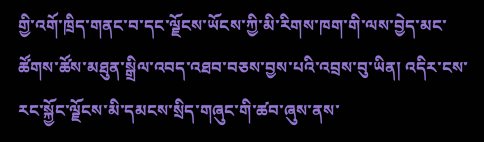གྱི་འགོ་ཁྲིད་གནང་བ་དང་ལྗོངས་ཡོངས་ཀྱི་མི་རིགས་ཁག་གི་ལས་བྱེད་མང་ཚོགས་ཚོས་མཐུན་སྒྲིལ་འབད་འཐབ་བཅས་བྱས་པའི་འབྲས་བུ་ཡིན། འདིར་ངས་རང་སྐྱོང་ལྗོངས་མི་དམངས་སྲིད་གཞུང་གི་ཚབ་ཞུས་ནས་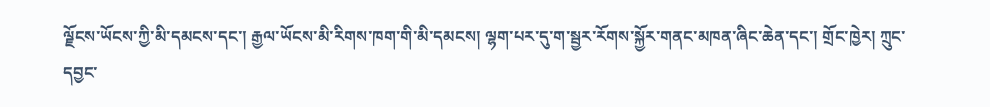ལྗོངས་ཡོངས་ཀྱི་མི་དམངས་དང་། རྒྱལ་ཡོངས་མི་རིགས་ཁག་གི་མི་དམངས། ལྷག་པར་དུ་ག་སྦྱར་རོགས་སྐྱོར་གནང་མཁན་ཞིང་ཆེན་དང་། གྲོང་ཁྱེར། ཀྲུང་དབྱང་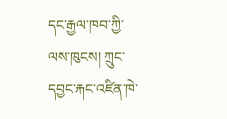དང་རྒྱལ་ཁབ་ཀྱི་ལས་ཁུངས། ཀྲུང་དབྱང་རྐང་འཛིན་ཁེ་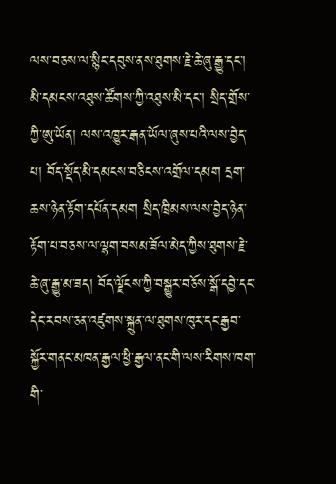ལས་བཅས་ལ་སྙིང་དབུས་ནས་ཐུགས་རྗེ་ཆེ་ཞུ་རྒྱུ་དང་། མི་དམངས་འཐུས་ཚོགས་ཀྱི་འཐུས་མི་དང་། སྲིད་གྲོས་ཀྱི་ཨུ་ཡོན། ལས་འཁྱུར་རྒན་ཡོལ་ཞུས་པའི་ལས་བྱེད་པ། བོད་སྡོད་མི་དམངས་བཅིངས་འགྲོལ་དམག དྲག་ཆས་ཉེན་རྟོག་དཔོན་དམག སྲིད་ཁྲིམས་ལས་བྱེད་ཉེན་རྟོག་པ་བཅས་ལ་ལྷག་བསམ་ཟོལ་མེད་ཀྱིས་ཐུགས་རྗེ་ཆེ་ཞུ་རྒྱུ་མ་ཟད། བོད་ལྗོངས་ཀྱི་བསྒྱུར་བཅོས་སྒོ་དབྱེ་དང་དེང་རབས་ཅན་འཛུགས་སྐྲུན་ལ་ཐུགས་ཁུར་དང་རྒྱབ་སྐྱོར་གནང་མཁན་རྒྱལ་ཕྱི་རྒྱལ་ནང་གི་ལས་རིགས་ཁག་གི་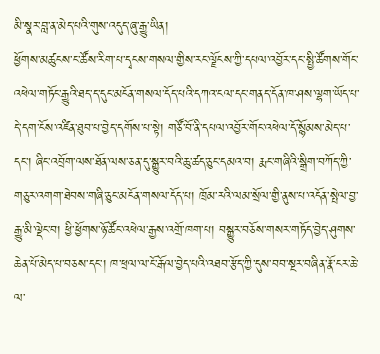མི་སྣར་བླ་ན་མེད་པའི་གུས་འདུད་ཞུ་རྒྱུ་ཡིན།
ཕྱོགས་མཚུངས་ང་ཚོས་རིག་པ་དྭངས་གསལ་གྱིས་རང་ལྗོངས་ཀྱི་དཔལ་འབྱོར་དང་སྤྱི་ཚོགས་གོང་འཕེལ་གཏོང་རྒྱུའི་ཐད་ད་དུང་མངོན་གསལ་དོད་པའི་དཀའ་ངལ་དང་གནད་དོན་ཁ་ཤས་ལྷག་ཡོད་པ་དེ་དག་ངོས་འཛིན་ཐུབ་པ་བྱེད་དགོས་པ་སྟེ། གཙོ་བོ་ནི་དཔལ་འབྱོར་གོང་འཕེལ་དོ་སྙོམས་མེད་པ་དང་། ཞིང་འབྲོག་ལས་ཐོན་ལས་ཅན་དུ་སྒྱུར་བའི་ཆུ་ཚད་ཅུང་དམའ་བ། རྨང་གཞིའི་སྒྲིག་བཀོད་ཀྱི་གཅུར་འགག་ཐེབས་གཞི་ཅུང་མངོན་གསལ་དོད་པ། ཁྲོམ་རའི་ལམ་སྲོལ་གྱི་ནུས་པ་འདོན་སྤེལ་བྱ་རྒྱུ་མི་ལྡེང་བ། ཕྱི་ཕྱོགས་ཉོ་ཚོང་འཕེལ་རྒྱས་འགྲོ་ཁག་པ། བསྒྱུར་བཅོས་གསར་གཏོད་བྱེད་ཤུགས་ཆེན་པོ་མེད་པ་བཅས་དང་། ཁ་ཕྲལ་ལ་ངོ་རྒོལ་བྱེད་པའི་འཐབ་རྩོད་ཀྱི་དུས་བབ་སྔར་བཞིན་རྣོ་ངར་ཆེ་ལ་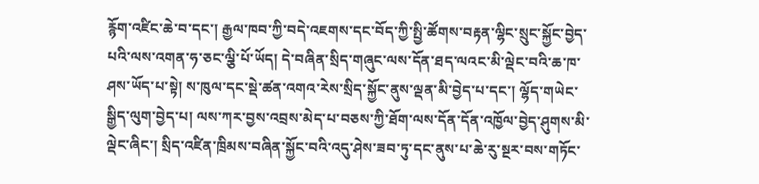རྙོག་འཛིང་ཆེ་བ་དང་། རྒྱལ་ཁབ་ཀྱི་བདེ་འཇགས་དང་བོད་ཀྱི་སྤྱི་ཚོགས་བརྟན་ལྷིང་སྲུང་སྐྱོང་བྱེད་པའི་ལས་འགན་ཧ་ཅང་ལྕི་པོ་ཡོད། དེ་བཞིན་སྲིད་གཞུང་ལས་དོན་ཐད་ལའང་མི་ལྡེང་བའི་ཆ་ཁ་ཤས་ཡོད་པ་སྟེ། ས་ཁུལ་དང་སྡེ་ཚན་འགའ་རེས་སྲིད་སྐྱོང་ནུས་ལྡན་མི་བྱེད་པ་དང་། ལྷོད་གཡེང་སྒྱིད་ལུག་བྱེད་པ། ལས་ཀར་བྱས་འབྲས་མེད་པ་བཅས་ཀྱི་ཐོག་ལས་དོན་དོན་འཁྱོལ་བྱེད་ཤུགས་མི་ལྡེང་ཞིང་། སྲིད་འཛིན་ཁྲིམས་བཞིན་སྐྱོང་བའི་འདུ་ཤེས་ཟབ་ཏུ་དང་ནུས་པ་ཆེ་རུ་སྔར་བས་གཏོང་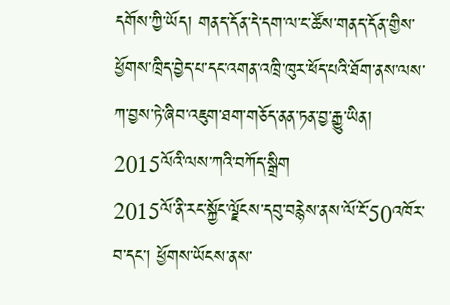དགོས་ཀྱི་ཡོད། གནད་དོན་དེ་དག་ལ་ང་ཚོས་གནད་དོན་གྱིས་ཕྱོགས་ཁྲིད་བྱེད་པ་དང་འགན་འཁྲི་ཁུར་ཕོད་པའི་ཐོག་ནས་ལས་ཀ་བྱས་ཏེ་ཞིབ་འཇུག་ཐག་གཅོད་ནན་ཏན་བྱ་རྒྱུ་ཡིན།
2015ལོའི་ལས་ཀའི་བཀོད་སྒྲིག
2015ལོ་ནི་རང་སྐྱོང་ལྗོངས་དབུ་བརྙེས་ནས་ལོ་ངོ་50འཁོར་བ་དང་། ཕྱོགས་ཡོངས་ནས་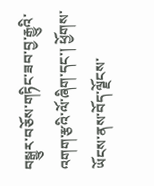བསྒྱུར་བཅོས་གཏིང་ཟབ་བྱ་རྒྱུའི་འགག་རྩའི་ལོ་ཞིག་དང་། ཕྱོགས་ཡོངས་ནས་བོད་ལྗོངས་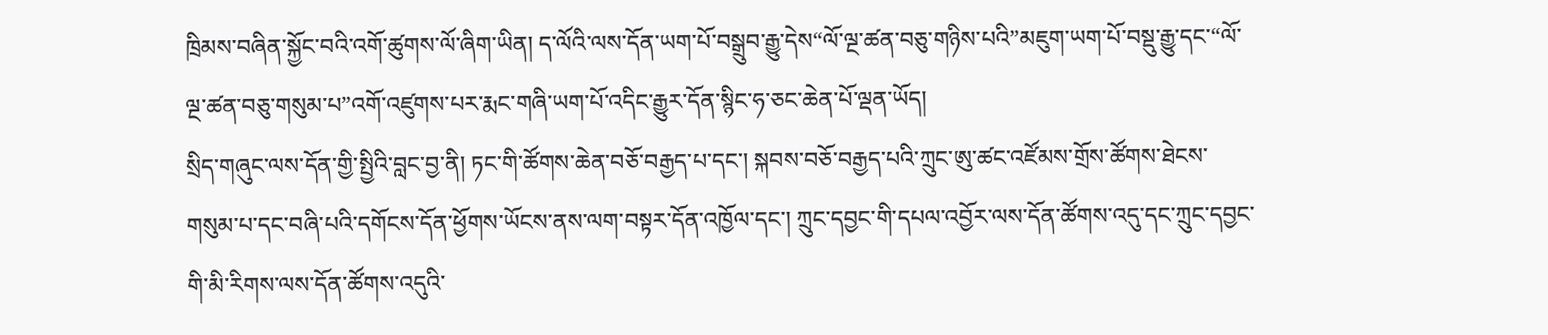ཁྲིམས་བཞིན་སྐྱོང་བའི་འགོ་ཚུགས་ལོ་ཞིག་ཡིན། ད་ལོའི་ལས་དོན་ཡག་པོ་བསྒྲུབ་རྒྱུ་དེས“ལོ་ལྔ་ཚན་བཅུ་གཉིས་པའི”མཇུག་ཡག་པོ་བསྡུ་རྒྱུ་དང་“ལོ་ལྔ་ཚན་བཅུ་གསུམ་པ”འགོ་འཛུགས་པར་རྨང་གཞི་ཡག་པོ་འདིང་རྒྱུར་དོན་སྙིང་ཧ་ཅང་ཆེན་པོ་ལྡན་ཡོད།
སྲིད་གཞུང་ལས་དོན་གྱི་སྤྱིའི་བླང་བྱ་ནི། ཏང་གི་ཚོགས་ཆེན་བཅོ་བརྒྱད་པ་དང་། སྐབས་བཅོ་བརྒྱད་པའི་ཀྲུང་ཨུ་ཚང་འཛོམས་གྲོས་ཚོགས་ཐེངས་གསུམ་པ་དང་བཞི་པའི་དགོངས་དོན་ཕྱོགས་ཡོངས་ནས་ལག་བསྟར་དོན་འཁྱོལ་དང་། ཀྲུང་དབྱང་གི་དཔལ་འབྱོར་ལས་དོན་ཚོགས་འདུ་དང་ཀྲུང་དབྱང་གི་མི་རིགས་ལས་དོན་ཚོགས་འདུའི་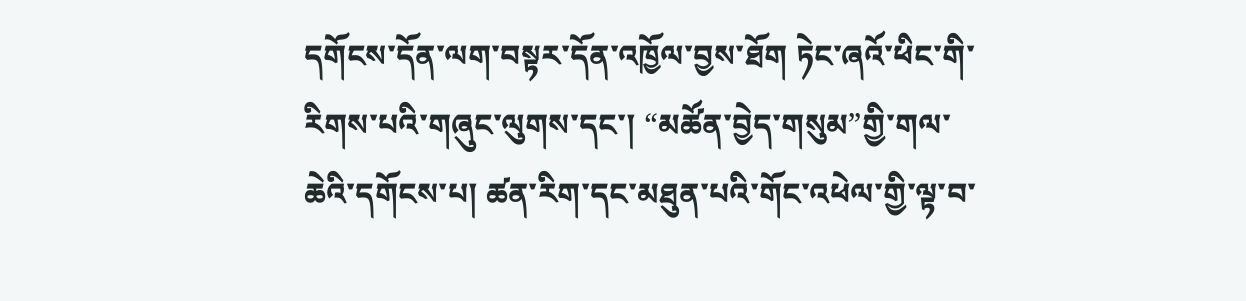དགོངས་དོན་ལག་བསྟར་དོན་འཁྱོལ་བྱས་ཐོག ཏེང་ཞའོ་ཕིང་གི་རིགས་པའི་གཞུང་ལུགས་དང་། “མཚོན་བྱེད་གསུམ”གྱི་གལ་ཆེའི་དགོངས་པ། ཚན་རིག་དང་མཐུན་པའི་གོང་འཕེལ་གྱི་ལྟ་བ་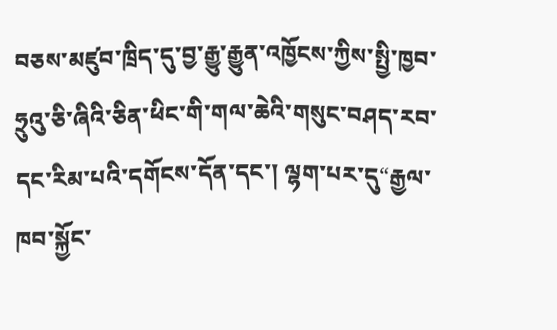བཅས་མཛུབ་ཁྲིད་དུ་བྱ་རྒྱུ་རྒྱུན་འཁྱོངས་ཀྱིས་སྤྱི་ཁྱབ་ཧྲུའུ་ཅི་ཞིའི་ཅིན་ཕིང་གི་གལ་ཆེའི་གསུང་བཤད་རབ་དང་རིམ་པའི་དགོངས་དོན་དང་། ལྷག་པར་དུ“རྒྱལ་ཁབ་སྐྱོང་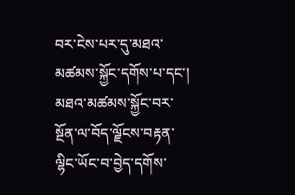བར་ངེས་པར་དུ་མཐའ་མཚམས་སྐྱོང་དགོས་པ་དང་། མཐའ་མཚམས་སྐྱོང་བར་སྔོན་ལ་བོད་ལྗོངས་བརྟན་ལྷིང་ཡོང་བ་བྱེད་དགོས་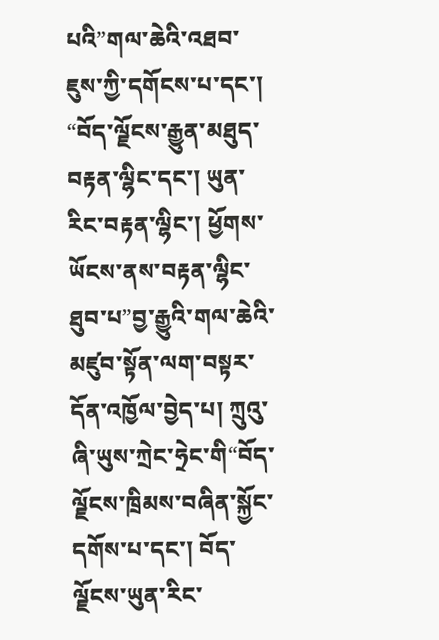པའི”གལ་ཆེའི་འཐབ་ཇུས་ཀྱི་དགོངས་པ་དང་། “བོད་ལྗོངས་རྒྱུན་མཐུད་བརྟན་ལྷིང་དང་། ཡུན་རིང་བརྟན་ལྷིང་། ཕྱོགས་ཡོངས་ནས་བརྟན་ལྷིང་ཐུབ་པ”བྱ་རྒྱུའི་གལ་ཆེའི་མཛུབ་སྟོན་ལག་བསྟར་དོན་འཁྱོལ་བྱེད་པ། ཀྲུའུ་ཞི་ཡུས་ཀྲེང་ཧྲེང་གི“བོད་ལྗོངས་ཁྲིམས་བཞིན་སྐྱོང་དགོས་པ་དང་། བོད་ལྗོངས་ཡུན་རིང་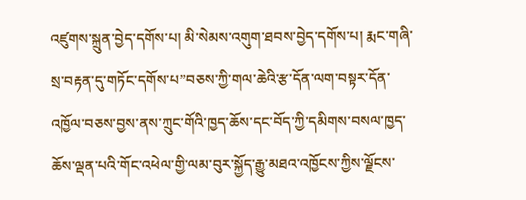འཛུགས་སྐྲུན་བྱེད་དགོས་པ། མི་སེམས་འགུག་ཐབས་བྱེད་དགོས་པ། རྨང་གཞི་སྲ་བརྟན་དུ་གཏོང་དགོས་པ”བཅས་ཀྱི་གལ་ཆེའི་རྩ་དོན་ལག་བསྟར་དོན་འཁྱོལ་བཅས་བྱས་ནས་ཀྲུང་གོའི་ཁྱད་ཆོས་དང་བོད་ཀྱི་དམིགས་བསལ་ཁྱད་ཆོས་ལྡན་པའི་གོང་འཕེལ་གྱི་ལམ་བུར་སྐྱོད་རྒྱུ་མཐའ་འཁྱོངས་ཀྱིས་ལྗོངས་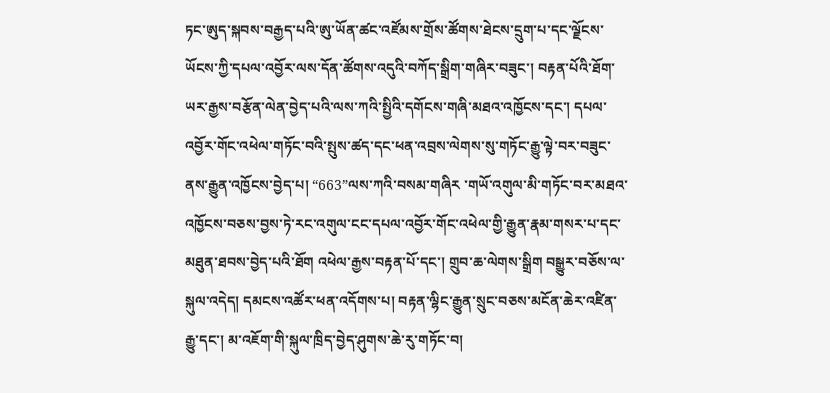ཏང་ཨུད་སྐབས་བརྒྱད་པའི་ཨུ་ཡོན་ཚང་འཛོམས་གྲོས་ཚོགས་ཐེངས་དྲུག་པ་དང་ལྗོངས་ཡོངས་ཀྱི་དཔལ་འབྱོར་ལས་དོན་ཚོགས་འདུའི་བཀོད་སྒྲིག་གཞིར་བཟུང་། བརྟན་པོའི་ཐོག་ཡར་རྒྱས་བརྩོན་ལེན་བྱེད་པའི་ལས་ཀའི་སྤྱིའི་དགོངས་གཞི་མཐའ་འཁྱོངས་དང་། དཔལ་འབྱོར་གོང་འཕེལ་གཏོང་བའི་སྤུས་ཚད་དང་ཕན་འབྲས་ལེགས་སུ་གཏོང་རྒྱུ་ལྟེ་བར་བཟུང་ནས་རྒྱུན་འཁྱོངས་བྱེད་པ། “663”ལས་ཀའི་བསམ་གཞིར ་གཡོ་འགུལ་མི་གཏོང་བར་མཐའ་འཁྱོངས་བཅས་བྱས་ཏེ་རང་འགུལ་ངང་དཔལ་འབྱོར་གོང་འཕེལ་གྱི་རྒྱུན་རྣམ་གསར་པ་དང་མཐུན་ཐབས་བྱེད་པའི་ཐོག འཕེལ་རྒྱས་བརྟན་པོ་དང་། གྲུབ་ཆ་ལེགས་སྒྲིག བསྒྱུར་བཅོས་ལ་སྐུལ་འདེད། དམངས་འཚོར་ཕན་འདོགས་པ། བརྟན་ལྷིང་རྒྱུན་སྲུང་བཅས་མངོན་ཆེར་འཛིན་རྒྱུ་དང་། མ་འཇོག་གི་སྐུལ་ཁྲིད་བྱེད་ཤུགས་ཆེ་རུ་གཏོང་བ།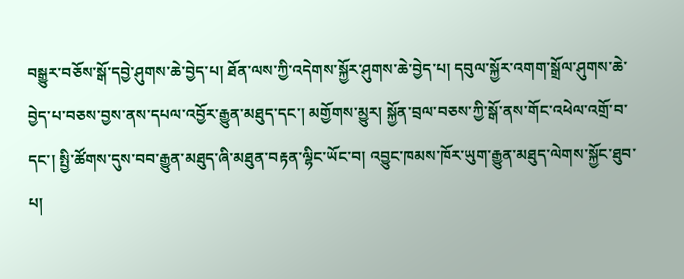བསྒྱུར་བཅོས་སྒོ་དབྱེ་ཤུགས་ཆེ་བྱེད་པ། ཐོན་ལས་ཀྱི་འདེགས་སྐྱོར་ཤུགས་ཆེ་བྱེད་པ། དབུལ་སྐྱོར་འགག་སྒྲོལ་ཤུགས་ཆེ་བྱེད་པ་བཅས་བྱས་ནས་དཔལ་འབྱོར་རྒྱུན་མཐུད་དང་། མགྱོགས་མྱུར། སྐྱོན་བྲལ་བཅས་ཀྱི་སྒོ་ནས་གོང་འཕེལ་འགྲོ་བ་དང་། སྤྱི་ཚོགས་དུས་བབ་རྒྱུན་མཐུད་ཞི་མཐུན་བརྟན་ལྷིང་ཡོང་བ། འབྱུང་ཁམས་ཁོར་ཡུག་རྒྱུན་མཐུད་ལེགས་སྐྱོང་ཐུབ་པ།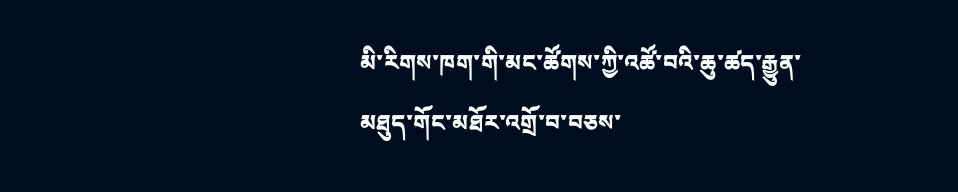མི་རིགས་ཁག་གི་མང་ཚོགས་ཀྱི་འཚོ་བའི་ཆུ་ཚད་རྒྱུན་མཐུད་གོང་མཐོར་འགྲོ་བ་བཅས་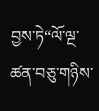བྱས་ཏེ“ལོ་ལྔ་ཚན་བཅུ་གཉིས་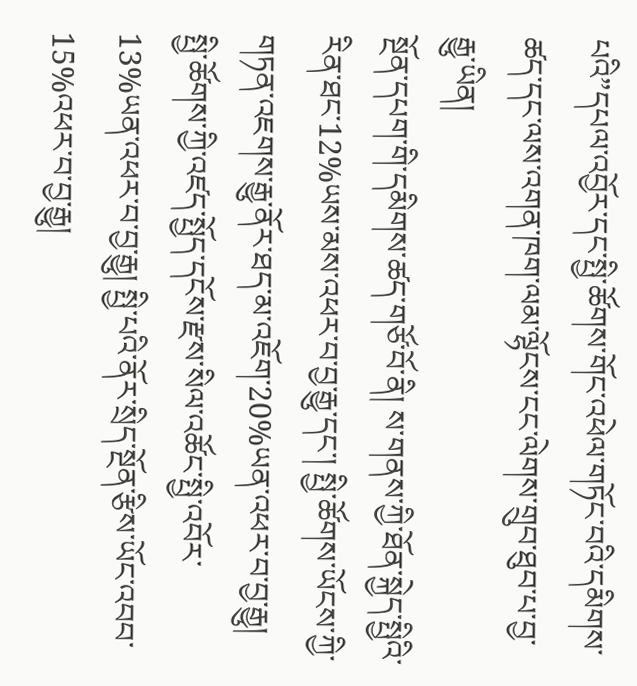པའི”དཔལ་འབྱོར་དང་སྤྱི་ཚོགས་གོང་འཕེལ་གཏོང་བའི་དམིགས་ཚད་དང་ལས་འགན་ཁག་ལམ་ལྷོངས་ངང་ལེགས་གྲུབ་ཐུབ་པ་བྱ་རྒྱུ་ཡིན།
སྔོན་དཔག་གི་དམིགས་ཚད་གཙོ་བོ་ནི། ས་གནས་ཀྱི་ཐོན་སྐྱེད་སྤྱིའི་རིན་ཐང་12%ཡས་མས་འཕར་བ་བྱ་རྒྱུ་དང་། སྤྱི་ཚོགས་ཡོངས་ཀྱི་གཏན་འཇགས་རྒྱུ་ནོར་ཐད་མ་འཇོག་20%ཡན་འཕར་བ་བྱ་རྒྱུ། སྤྱི་ཚོགས་ཀྱི་འཛད་སྤྱོད་དངོས་རྫས་སིལ་འཚོང་སྤྱི་འབོར་13%ཡན་འཕར་བ་བྱ་རྒྱུ། སྤྱི་པའི་ནོར་སྲིད་སྔོན་རྩིས་ཡོང་འབབ་15%འཕར་བ་བྱ་རྒྱུ།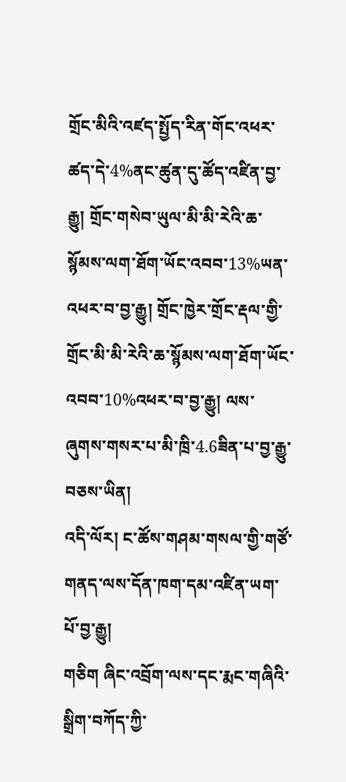གྲོང་མིའི་འཛད་སྤྱོད་རིན་གོང་འཕར་ཚད་དེ་4%ནང་ཚུན་དུ་ཚོད་འཛིན་བྱ་རྒྱུ། གྲོང་གསེབ་ཡུལ་མི་མི་རེའི་ཆ་སྙོམས་ལག་ཐོག་ཡོང་འབབ་13%ཡན་འཕར་བ་བྱ་རྒྱུ། གྲོང་ཁྱེར་གྲོང་རྡལ་གྱི་གྲོང་མི་མི་རེའི་ཆ་སྙོམས་ལག་ཐོག་ཡོང་འབབ་10%འཕར་བ་བྱ་རྒྱུ། ལས་ཞུགས་གསར་པ་མི་ཁྲི་4.6ཟིན་པ་བྱ་རྒྱུ་བཅས་ཡིན།
འདི་ལོར། ང་ཚོས་གཤམ་གསལ་གྱི་གཙོ་གནད་ལས་དོན་ཁག་དམ་འཛིན་ཡག་པོ་བྱ་རྒྱུ།
གཅིག ཞིང་འབྲོག་ལས་དང་རྨང་གཞིའི་སྒྲིག་བཀོད་ཀྱི་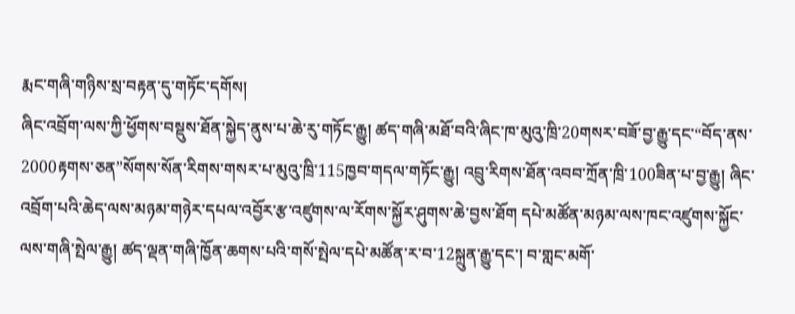རྨང་གཞི་གཉིས་སྲ་བརྟན་དུ་གཏོང་དགོས།
ཞིང་འབྲོག་ལས་ཀྱི་ཕྱོགས་བསྡུས་ཐོན་སྐྱེད་ནུས་པ་ཆེ་རུ་གཏོང་རྒྱུ། ཚད་གཞི་མཐོ་བའི་ཞིང་ཁ་མུའུ་ཁྲི་20གསར་བཟོ་བྱ་རྒྱུ་དང་“བོད་ནས་2000རྟགས་ཅན”སོགས་སོན་རིགས་གསར་པ་མུའུ་ཁྲི་115ཁྱབ་གདལ་གཏོང་རྒྱུ། འབྲུ་རིགས་ཐོན་འབབ་ཀྲོན་ཁྲི་100ཟིན་པ་བྱ་རྒྱུ། ཞིང་འབྲོག་པའི་ཆེད་ལས་མཉམ་གཉེར་དཔལ་འབྱོར་རྩ་འཛུགས་ལ་རོགས་སྐྱོར་ཤུགས་ཆེ་བྱས་ཐོག དཔེ་མཚོན་མཉམ་ལས་ཁང་འཛུགས་སྐྱོང་ལས་གཞི་སྤེལ་རྒྱུ། ཚད་ལྡན་གཞི་ཁྱོན་ཆགས་པའི་གསོ་སྤེལ་དཔེ་མཚོན་ར་བ་12སྐྲུན་རྒྱུ་དང་། བ་གླང་མགོ་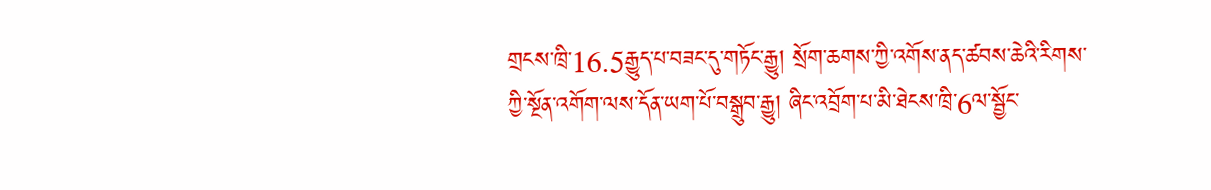གྲངས་ཁྲི་16.5རྒྱུད་པ་བཟང་དུ་གཏོང་རྒྱུ། སྲོག་ཆགས་ཀྱི་འགོས་ནད་ཚབས་ཆེའི་རིགས་ཀྱི་སྔོན་འགོག་ལས་དོན་ཡག་པོ་བསྒྲུབ་རྒྱུ། ཞིང་འབྲོག་པ་མི་ཐེངས་ཁྲི་6ལ་སྦྱོང་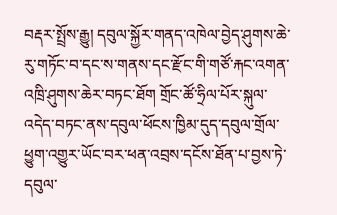བརྡར་སྤྲོས་རྒྱུ། དབུལ་སྐྱོར་གནད་འཁེལ་བྱེད་ཤུགས་ཆེ་རུ་གཏོང་བ་དང་ས་གནས་དང་རྫོང་གི་གཙོ་རྐང་འགན་འཁྲི་ཤུགས་ཆེར་བཏང་ཐོག གྲོང་ཚོ་ཧྲིལ་པོར་སྐུལ་འདེད་བཏང་ནས་དབུལ་ཕོངས་ཁྱིམ་དུད་དབུལ་གྲོལ་ཕྱུག་འགྱུར་ཡོང་བར་ཕན་འབྲས་དངོས་ཐོན་པ་བྱས་ཏེ་དབུལ་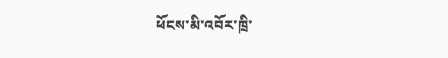ཕོངས་མི་འབོར་ཁྲི་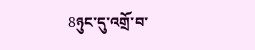8ཉུང་དུ་འགྲོ་བ་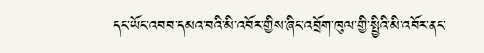དང་ཡོང་འབབ་དམའ་བའི་མི་འབོར་གྱིས་ཞིང་འབྲོག་ཁུལ་གྱི་སྤྱིའི་མི་འབོར་ནང་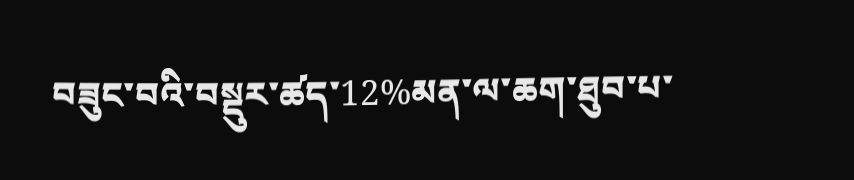བཟུང་བའི་བསྡུར་ཚད་12%མན་ལ་ཆག་ཐུབ་པ་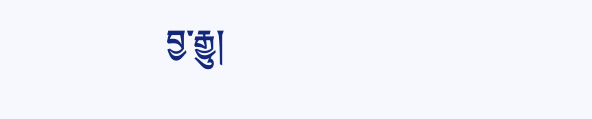བྱ་རྒྱུ།